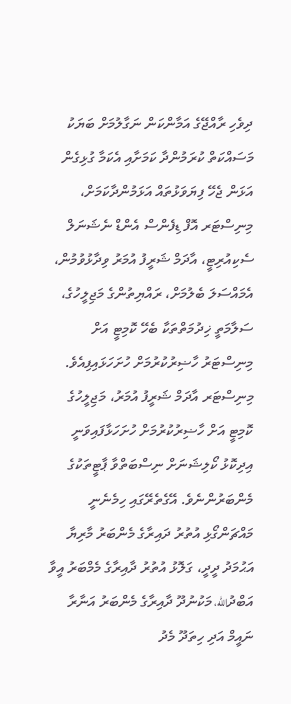ދިވެހި ރާއްޖޭގެ އަމާންކަން ނަގާލުމަށް ބަޔަކު މަސައްކަތް ކުރަމުންދާ ކަމަށާއި އެކަމާ ގުޅިގެން އަޅަން ޖެހޭ ފިޔަވަޅުތައް އަޅަމުންދާކަމަށް، މިނިސްޓަރ އޮފް ޑިފެންސް އެންޑް ނެޝަނަލް ސެކިއުރިޓީ، އާދަމް ޝަރީފު އުމަރު ވިދާޅުވުމުން، އެމައްސަލަ ބެލުމަށް، ރައްޔިތުންގެ މަޖިލީހުގެ، ސަލާމަތީ ޚިދުމަތްތަކާ ބެހޭ ކޮމިޓީ އަށް މިނިސްޓަރު ހާޟިރުކުރުމަށް ހުށަހަޅައިފިއެވެ.
މިނިސްޓަރ އާދަމް ޝަރީފު އުމަރު، މަޖިލީހުގެ ކޮމިޓީ އަށް ހާޟިރުކުރުމަށް ހުށަހަޅާފައިވަނީ އިދިކޮޅު ކޯލިޝަނަށް ނިސްބަތްވާ ޕާޓީތަކުގެ މެންބަރުންނެވެ. އޭގެތެރޭގައި ހިމެނެނީ މައްޗަންގޯޅި އުތުރު ދައިރާގެ މެންބަރު މާރިޔާ އަޙުމަދު ދީދީ، ގަލޮޅު އުތުރު ދާއިރާގެ މެމްބަރު އީވާ އަބްދުالله، މަކުނުދޫ ދާއިރާގެ މެންބަރު އަނާރާ ނައީމް އަދި ހިތަދޫ މެދު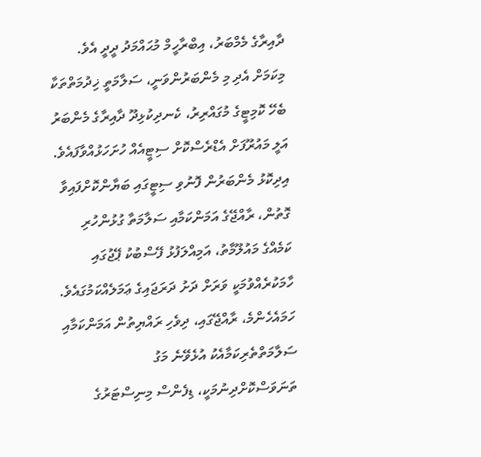ދާއިރާގެ މެމްބަރު، އިބްރާހީމް މުޙައްމަދު ދީދީ އެވެ.
މިކަމަށް އެދި މި މެންބަރުންވަނީ، ސަލާމަތީ ޚިދުމަތްތަކާ ބެހޭ ކޮމިޓީގެ މުގައްރިރު، ކެނދިކުޅިދޫ ދާއިރާގެ މެންބަރު އަލީ މައުރޫފަށް އެޑްރެސްކޮށް ސިޓީއެއް ހުށަހަޅުއްވާފައެވެ.
އިދިކޮޅު މެންބަރުން ފޮނުވި ސިޓީގައި ބަޔާންކޮށްފައިވާ ގޮތުން، ރާއްޖޭގެ އަމަންކަމާއި ސަލާމަތާ ގުޅުންހުރި ކަމެއްގެ މައުލޫމާތު، އަމިއްލަފުޅު ފޭސްބުކު ޕޭޖުގައި ހާމަކުރެއްވުމަކީ ވަރަށް ދަށު ދަރަޖައިގެ ޢަމަލެއްކަމުގައެވެ. ހަމައެހެންމެ، ރާއްޖޭގައި، ދިވެހި ރައްޔިތުން އަމަންކަމާއި ސަލާމަތްތެރިކަމާއެކު އުޅެވޭނެ މަގު ތަނަވަސްކޮށްދިނުމަކީ، ޑިފެންސް މިނިސްޓަރުގެ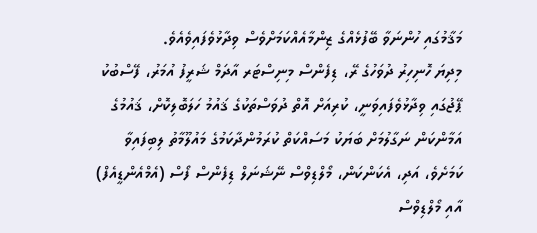މަޤާމުގައި ހުންނަވާ ބޭފުޅެއްގެ ޒިންމާއެއްކަމަށްވެސް ވިދާޅުވެފައިވެއެވެ.
މިދިޔަ ހޮނިހިރު ދުވަހުގެ ރޭ، ޑިފެންސް މިނިސްޓަރ އާދަމް ޝަރީފު އުމަރު، ފޭސްބުކު ޕޭޖުގައި ވިދާޅުވެފައިވަނީ، ކުރިއަށް އޮތް ދުވަސްތަކުގެ ޤައުމު ހަލަބޮލިކޮށް، ޤައުމުގެ އަމާންކަން ނަގާލުމަށް ބަޔަކު މަސައްކަތް ކުރަމުންދާކަމުގެ މައުލޫމާތު ލިބިފައިވާ ކަމަށެވެ، އަދި، އެކަންކަން، މޯލްޑިވްސް ނޭޝަނަލް ޑިފެންސް ފޯސް (އެމްއެންޑީއެފް) އާއި މޯލްޑިވްސް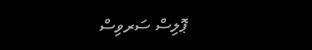ޕޮލިސް ސަރވިސް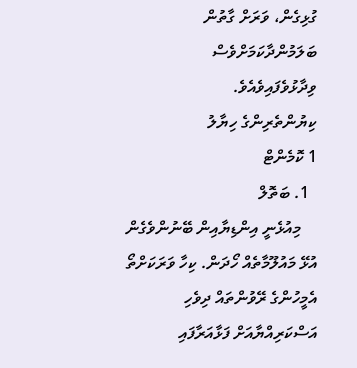ގުޅިގެން، ވަރަށް ގާތުން ބަލަމުންދާކަމަށްވެސް ވިދާޅުވެފައިވެއެވެ.
ކިޔުންތެރިންގެ ހިޔާލު
1 ކޮމެންޓް
  1. ބަތޮލް
    މިއުޅެނީ އިންޑިޔާއިން ބޭނުންވެގެން އުޅޭ މައުލޫމާތެއް ހޯދަން. ކިހާ ވަރަކަށްތޯ އެމީހުންގެ ރޭވުންތައް ދިވެހި އަސްކަރިއްޔާއަށް ފަޅާއަރާފައި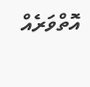އޮތްވަރެއް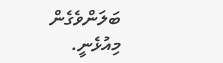ބަލަންވެގެން މިއުޅެނީ.